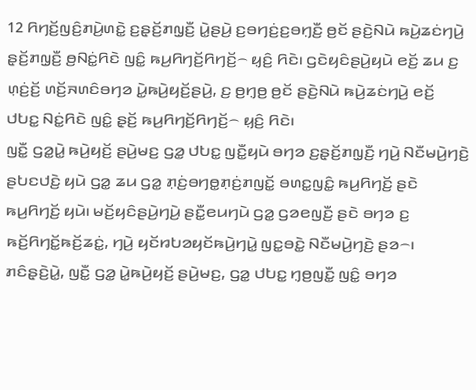12 ꤖꤚꤢꤩ꤬ꤜꤢꤨ꤬ꤊꤣꤧ꤬ꤛꤢꤧ꤭ ꤢ꤬ꤔ꤫ꤢꤩ꤬ꤊꤜ꤫ꤢꤪ꤬ ꤣꤧ꤭ꤔꤣꤧ꤬ ꤢ꤬ꤋꤚꤢꤦ꤬ꤢ꤬ꤋꤚ꤫ꤢꤪ꤬ ꤥ꤬ꤢꤩ ꤔꤢꤧ꤬ꤡꤣꤧ ꤒꤣꤧ꤬ꤘꤢꤦꤚꤣꤧ꤬ ꤔ꤫ꤢꤩ꤬ꤊꤜ꤫ꤢꤪ꤬ ꤥ꤬ꤡꤢꤦ꤭ꤖꤢꤧ ꤜꤢꤨ꤭ ꤒꤣ꤬ꤖꤚꤢꤩ꤬ꤖꤚꤢꤩ꤬꤮ ꤟ꤫ꤢꤨ꤬ ꤖꤢꤧ꤯ ꤞꤢꤧꤟꤢꤨꤔꤣꤧ꤬ꤟꤣꤧ ꤕꤢꤩ꤬ ꤘꤣ ꤢ꤬ ꤛ꤫ꤢꤦ꤬ꤢꤩ꤬ ꤛꤢꤩ꤬ꤏꤛꤢꤨꤋꤚꤤ ꤣꤧ꤭ꤒꤣꤧ꤬ꤟꤢꤩ꤬ꤔꤣꤧ꤬, ꤢ꤬ ꤥ꤬ꤚ꤫ꤥ꤬ ꤥ꤬ꤢꤩ ꤔꤢꤧ꤬ꤡꤣꤧ ꤒꤣꤧ꤬ꤘꤢꤦꤚꤣꤧ꤬ ꤕꤢꤩ꤬ ꤓꤝꤢ꤭ ꤡꤢꤦ꤭ꤖꤢꤧ ꤜꤢꤨ꤭ ꤔ꤫ꤢꤩ꤬ ꤒꤣ꤬ꤖꤚꤢꤩ꤬ꤖꤚꤢꤩ꤬꤮ ꤟ꤫ꤢꤨ꤬ ꤖꤢꤧ꤯
ꤜꤢꤪ꤭ ꤞꤤ꤭ꤣꤧ꤭ ꤒꤣꤧ꤬ꤟꤢꤩ꤬ ꤔꤣꤧ꤬ꤗꤢ꤬ ꤞꤤ꤭ ꤓꤝꤢ꤭ ꤜꤢꤪ꤭ꤟꤣꤧ ꤋꤚꤤ ꤢ꤬ꤔ꤫ꤢꤩ꤬ꤊꤜ꤫ꤢꤪ꤬ ꤚꤣꤧ꤬ ꤡꤢꤪꤗꤣꤧ꤬ꤚꤢꤧ꤬ ꤔꤝꤢꤓꤢꤧ꤬ ꤟꤣꤧ ꤞꤤ꤭ ꤘꤣ ꤞꤤ꤭ ꤊ꤫ꤢꤦ꤬ꤋꤚꤥ꤭ꤊ꤫ꤢꤦ꤬ꤊꤜꤢꤩ꤭ ꤋꤛꤢ꤭ꤜꤢꤨ꤭ ꤒꤣ꤬ꤖꤚꤢꤩ꤬ ꤔꤢꤧ ꤒꤣ꤬ꤖꤚꤢꤩ꤬ ꤟꤣꤧ꤯ ꤗꤢꤩ꤬ꤟꤢꤨꤔꤣꤧ꤬ꤚꤣꤧ꤬ ꤔꤢꤪ꤭ꤕꤣꤚꤣꤧ ꤞꤤ꤭ ꤞꤤꤕꤜꤢꤪ꤬ ꤔꤢꤧ ꤋꤚꤤ ꤢ꤬ ꤒꤢꤩ꤬ꤖꤚꤢꤩ꤭ꤒꤢꤩ꤬ꤘꤢꤦ꤭, ꤚꤣꤧ꤬ ꤟꤢꤩꤙꤝꤤꤟꤢꤩꤒꤣꤧ꤬ꤚꤣꤧ꤭ ꤜꤢ꤭ꤋꤢꤧ꤭ ꤡꤢꤪꤗꤣꤧ꤬ꤚꤢꤧ꤬ ꤔꤤ꤮꤯
ꤊꤢꤨꤔ꤫ꤢꤧ꤬ꤣꤧ꤭, ꤜꤢꤪ꤭ ꤞꤤ꤭ ꤣꤧ꤭ꤒꤣꤧ꤬ꤟꤢꤩ꤬ ꤔꤣꤧ꤬ꤗꤢ꤬, ꤞꤤ꤭ ꤓꤝꤢ꤭ ꤚ꤫ꤥ꤬ꤜꤢꤪ꤭ ꤜꤢꤨ꤭ ꤋꤚꤤ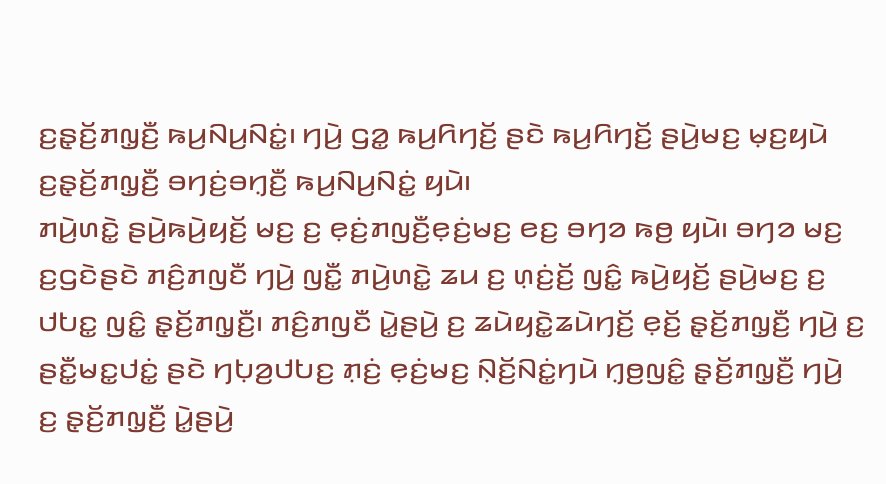ꤢ꤬ꤔ꤫ꤢꤩ꤬ꤊꤜ꤫ꤢꤪ꤬ ꤒꤣ꤬ꤡꤣ꤬ꤡꤢꤦ꤭꤯ ꤚꤣꤧ꤬ ꤞꤤ꤭ ꤒꤣ꤬ꤖꤚꤢꤩ꤬ ꤔꤢꤧ ꤒꤣ꤬ꤖꤚꤢꤩ꤬ ꤔꤣꤧ꤬ꤗꤢ꤬ ꤗ꤫ꤢ꤬ꤟꤣꤧ ꤢ꤬ꤔ꤫ꤢꤩ꤬ꤊꤜ꤫ꤢꤪ꤬ ꤋꤚꤢꤦ꤬ꤋꤚ꤫ꤢꤪ꤬ ꤒꤣ꤬ꤡꤣ꤬ꤡꤢꤦ꤭ ꤟꤣꤧ꤯
ꤊꤣꤧ꤬ꤛꤢꤧ꤭ ꤔꤣꤧ꤬ꤒꤣꤧ꤬ꤟꤢꤩ꤬ ꤗꤢ꤬ ꤢ꤬ ꤕ꤫ꤢꤦ꤬ꤊꤜꤢꤪ꤬ꤕ꤫ꤢꤦ꤬ꤗꤢ꤬ ꤕꤢ꤬ ꤋꤚꤤ ꤒꤥ꤬ ꤟꤣꤧ꤯ ꤋꤚꤤ ꤗꤢ꤬ ꤢ꤬ꤞꤢꤧꤔꤢꤧ ꤊꤢꤨ꤬ꤊꤜꤢꤪ ꤚꤣꤧ꤬ ꤜꤢꤪ꤭ ꤊꤣꤧ꤬ꤛꤢꤧ꤭ ꤘꤣ ꤢ꤬ ꤛ꤫ꤢꤦ꤬ꤢꤩ꤬ ꤜꤢꤨ꤭ ꤒꤣꤧ꤬ꤟꤢꤩ꤬ ꤔꤣꤧ꤬ꤗꤢ꤬ ꤢ꤬ ꤓꤝꤢ꤭ ꤜꤢꤨ꤭ ꤔ꤫ꤢꤩ꤬ꤊꤜ꤫ꤢꤪ꤬꤯ ꤊꤢꤨ꤬ꤊꤜꤢꤪ ꤣꤧ꤭ꤔꤣꤧ꤬ ꤢ꤬ ꤘꤣꤧꤟꤢꤧ꤭ꤘꤣꤧꤚꤢꤩ꤬ ꤕ꤫ꤢꤩ꤬ ꤔ꤫ꤢꤩ꤬ꤊꤜ꤫ꤢꤪ꤬ ꤚꤣꤧ꤬ ꤢ꤬ ꤔꤢꤪ꤭ꤗꤢ꤭ꤓꤢꤦ꤭ ꤔꤢꤧ ꤚꤝ꤫ꤤ꤬ꤓꤝꤢ꤬ ꤊ꤫ꤢꤦ꤬ ꤕ꤫ꤢꤦ꤬ꤗꤢ꤬ ꤡ꤫ꤢꤩ꤬ꤡꤢꤦ꤭ꤚꤣꤧ ꤚ꤫ꤥ꤬ꤜꤢꤨ꤭ ꤔ꤫ꤢꤩ꤬ꤊꤜ꤫ꤢꤪ꤬ ꤚꤣꤧ꤬ ꤢ꤬ ꤔ꤫ꤢꤩ꤬ꤊꤜ꤫ꤢꤪ꤬ ꤣꤧ꤭ꤔꤣꤧ꤬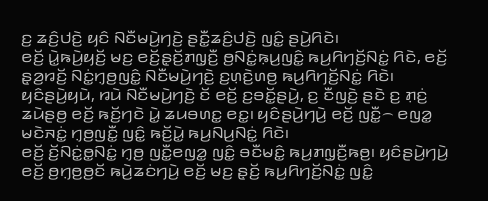ꤢ꤬ ꤘꤢꤨ꤬ꤓꤢꤧ꤬ ꤟꤢꤨ ꤡꤢꤪꤗꤣꤧ꤬ꤚꤢꤧ꤬ ꤔꤢꤪ꤭ꤘꤢꤨ꤬ꤓꤢꤧ꤬ ꤜꤢꤨ꤭ ꤔꤣꤧ꤬ꤖꤢꤧ꤯
ꤕꤢꤩ꤬ ꤣꤧ꤭ꤒꤣꤧ꤬ꤟꤢꤩ꤬ ꤗꤢ꤬ ꤕꤢꤩ꤬ꤔ꤫ꤢꤩ꤬ꤊꤜ꤫ꤢꤪ꤬ ꤥ꤬ꤡꤢꤦ꤭ꤒ꤫ꤣ꤬ꤜꤢꤨ꤭ ꤒꤣ꤬ꤖꤚꤢꤩ꤬ꤡꤢꤦ꤭ ꤖꤢꤧ, ꤕꤢꤩ꤬ ꤔ꤫ꤤ꤬ꤙꤢꤩ꤬ ꤡꤢꤦ꤭ꤚ꤫ꤥ꤬ꤜꤢꤨ꤭ ꤡꤢꤪꤗꤣꤧ꤬ꤚꤢꤧ꤬ ꤢ꤬ꤛ꤫ꤢꤧ꤬ꤛꤥ꤬ ꤒꤣ꤬ꤖꤚꤢꤩ꤬ꤡꤢꤦ꤭ ꤖꤢꤧ꤯ ꤟꤢꤨꤔꤣꤧ꤬ꤟꤣꤧ, ꤙꤣꤧ ꤡꤢꤪꤗꤣꤧ꤬ꤚꤢꤧ꤬ ꤢꤩ ꤕꤢꤩ꤬ ꤢ꤬ꤋꤢꤩ꤭ꤔꤣꤧ꤬, ꤢ꤬ ꤢꤪꤜꤢꤧ꤬ ꤔꤢꤧ ꤢ꤬ ꤊ꤫ꤢꤦ꤬ ꤘꤣꤧꤔꤥ꤬ ꤕꤢꤩ꤬ ꤒꤢꤩ꤬ꤚꤢꤧ ꤣꤧ꤭ ꤘꤣꤋꤛꤢ꤭ ꤕꤢ꤭꤯ ꤟꤢꤨꤔꤣꤧ꤬ꤚꤣꤧ꤬ ꤕꤢꤩ꤬ ꤜꤢꤪ꤭꤮ ꤕꤜꤤ꤭ ꤗꤢꤧꤏꤢꤦ꤭ ꤚ꤫ꤥ꤬ꤜꤢꤪ꤭ ꤜꤢꤨ꤭ ꤒꤢꤩ꤬ꤣꤧ꤭ ꤒꤣ꤬ꤡꤣ꤬ꤡꤢꤦ꤭ ꤖꤢꤧ꤯
ꤕꤢꤩ꤬ ꤢꤩ꤬ꤡꤢꤦ꤭ꤥ꤭ꤡꤢꤦ꤭ ꤚ꤫ꤥ꤬ ꤜꤢꤪ꤭ꤕꤜꤤ꤭ ꤜꤢꤨ꤭ ꤋꤢꤪꤗꤢꤨ꤭ ꤒꤣ꤬ꤊꤜ꤫ꤢꤪ꤬ꤒꤥ꤬꤯ ꤟꤢꤨꤔꤣꤧ꤬ꤚꤣꤧ꤬ ꤕꤢꤩ꤬ ꤥ꤬ꤚ꤫ꤥ꤬ꤥ꤬ꤢꤩ ꤒꤣꤧ꤬ꤘꤢꤦꤚꤣꤧ꤬ ꤕꤢꤩ꤬ ꤗꤢ꤬ ꤔ꤫ꤢꤩ꤬ ꤒꤣ꤬ꤖꤚꤢꤩ꤬ꤡꤢꤦ꤭ ꤜꤢꤨ꤭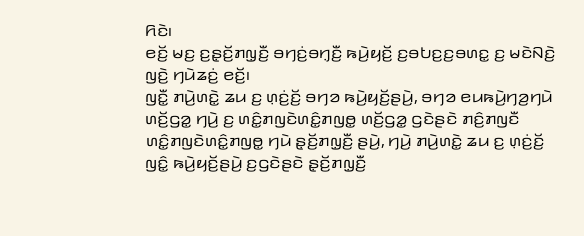ꤖꤢꤧ꤯
ꤕꤢꤩ꤬ ꤗꤢ꤬ ꤢ꤬ꤔ꤫ꤢꤩ꤬ꤊꤜ꤫ꤢꤪ꤬ ꤋꤚꤢꤦ꤬ꤋꤚ꤫ꤢꤪ꤬ ꤒꤣꤧ꤬ꤟꤢꤩ꤬ ꤢ꤬ꤋꤝꤢ꤬ꤢ꤬ꤋꤛꤢ꤭ ꤢ꤬ ꤗꤢꤧꤡꤢꤧ꤬ ꤜꤢꤧ꤬ ꤚꤣꤧꤘꤢꤦ꤬ ꤕꤢꤩ꤬꤯
ꤜꤢꤪ꤭ ꤊꤣꤧ꤬ꤛꤢꤧ꤭ ꤘꤣ ꤢ꤬ ꤛ꤫ꤢꤦ꤬ꤢꤩ꤬ ꤋꤚꤤ ꤒꤣꤧ꤬ꤟꤢꤩ꤬ꤔꤣꤧ꤬, ꤋꤚꤤ ꤕꤣꤒꤣꤧ꤬ꤚꤤ꤬ꤚꤣꤧ ꤛꤢꤩ꤬ꤞꤤ꤭ ꤚꤣꤧ꤬ ꤢ꤬ ꤛꤢꤨ꤭ꤊꤜꤢꤧꤛꤢꤨ꤭ꤊꤜꤥ꤭ ꤛꤢꤩ꤬ꤞꤤ꤭ ꤞꤢꤧꤔꤢꤧ ꤊꤢꤨ꤬ꤊꤜꤢꤪ ꤛꤢꤨ꤭ꤊꤜꤢꤧꤛꤢꤨ꤭ꤊꤜꤥ꤭ ꤚꤣꤧ ꤔ꤫ꤢꤩ꤬ꤊꤜ꤫ꤢꤪ꤬ ꤔꤣꤧ꤬, ꤚꤣꤧ꤬ ꤊꤣꤧ꤬ꤛꤢꤧ꤭ ꤘꤣ ꤢ꤬ ꤛ꤫ꤢꤦ꤬ꤢꤩ꤬ ꤜꤢꤨ꤭ ꤒꤣꤧ꤬ꤟꤢꤩ꤬ꤔꤣꤧ꤬ ꤢ꤬ꤞꤢꤧꤔꤢꤧ ꤔ꤫ꤢꤩ꤬ꤊꤜ꤫ꤢꤪ꤬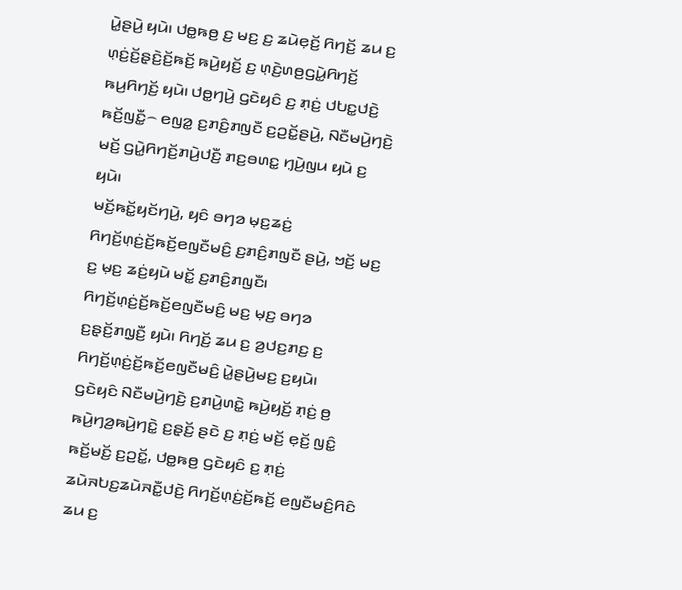ꤣꤧ꤭ꤔꤣꤧ꤬ ꤟꤣꤧ꤯ ꤓꤥ꤭ꤒꤥ꤬ ꤢ꤬ ꤗꤢ꤬ ꤢ꤬ ꤘꤣꤧꤕ꤫ꤢꤩ꤬ ꤖꤚꤢꤩ꤬ ꤘꤣ ꤢ꤬ ꤛ꤫ꤢꤦ꤬ꤢꤩ꤬ꤔ꤫ꤢꤧ꤬ꤢꤩ꤬ꤒꤢꤩ꤬ ꤒꤣꤧ꤬ꤟꤢꤩ꤬ ꤢ꤬ ꤛ꤫ꤢꤧ꤬ꤛꤥ꤬ꤞꤣꤧ꤭ꤖꤚꤢꤩ꤬ ꤒꤣ꤬ꤖꤚꤢꤩ꤬ ꤟꤣꤧ꤯ ꤓꤥ꤭ꤚꤣꤧ꤬ ꤞꤢꤧꤟꤢꤨ ꤢ꤬ ꤊ꤫ꤢꤦ꤬ ꤓꤝꤢ꤭ꤓꤢꤧ꤬ ꤒꤢꤩ꤬ꤜꤢꤪ꤭꤮ ꤕꤜꤤ꤭ ꤢ꤬ꤊꤢꤨ꤬ꤊꤜꤢꤪ ꤢ꤬ꤑꤢꤩ꤭ꤔꤣꤧ꤬, ꤡꤢꤪꤗꤣꤧ꤬ꤚꤢꤧ꤬ ꤗꤢꤩ꤬ ꤞꤣꤧ꤭ꤖꤚꤢꤩ꤬ꤊꤣꤧ꤬ꤓꤢꤪ꤬ ꤊꤢ꤬ꤋꤛꤢ꤭ ꤚ꤫ꤣꤧ꤬ꤜꤣ ꤟꤣꤧ ꤢ꤬ ꤟꤣꤧ꤯
ꤗꤢꤩ꤬ꤒꤢꤩ꤭ꤟꤢꤩꤚꤣꤧ꤬, ꤟꤢꤨ ꤋꤚꤤ ꤗ꤫ꤢ꤬ꤘꤢꤦ꤬ ꤖꤚꤢꤩ꤬ꤛ꤫ꤢꤦ꤬ꤢꤩ꤬ꤒꤢꤩ꤬ꤕꤜꤢꤪꤗꤢꤨ꤬ ꤢ꤬ꤊꤢꤨ꤬ꤊꤜꤢꤪ ꤔꤣꤧ꤬, ꤠꤢꤩ꤬ ꤗꤢ꤬ ꤢ꤬ ꤗ꤫ꤢ꤬ ꤘꤢꤦ꤬ꤟꤣꤧ ꤗꤢꤩ꤭ ꤢ꤬ꤊꤢꤨ꤬ꤊꤜꤢꤪ꤯ ꤖꤚꤢꤩ꤬ꤛ꤫ꤢꤦ꤬ꤢꤩ꤬ꤒꤢꤩ꤬ꤕꤜꤢꤪꤗꤢꤨ꤬ ꤗꤢ꤬ ꤗ꤫ꤢ꤬ ꤋꤚꤤ ꤢ꤬ꤔ꤫ꤢꤩ꤬ꤊꤜ꤫ꤢꤪ꤬ ꤟꤣꤧ꤯ ꤖꤚꤢꤩ꤬ ꤘꤣ ꤢ꤬ ꤤ꤬ꤓꤢ꤬ꤊꤢ꤬ ꤢ꤬ ꤖꤚꤢꤩ꤬ꤛ꤫ꤢꤦ꤬ꤢꤩ꤬ꤒꤢꤩ꤬ꤕꤜꤢꤪꤗꤢꤨ꤬ ꤣꤧ꤭ꤔꤣꤧ꤬ꤗꤢ꤬ ꤢ꤬ꤟꤣꤧ꤯
ꤞꤢꤧꤟꤢꤨ ꤡꤢꤪꤗꤣꤧ꤬ꤚꤢꤧ꤬ ꤢ꤬ꤊꤣꤧ꤬ꤛꤢꤧ꤭ ꤒꤣꤧ꤬ꤟꤢꤩ꤬ ꤊ꤫ꤢꤦ꤬ ꤥ꤬ ꤒꤣꤧ꤬ꤚꤤ꤬ꤒꤣꤧ꤬ꤚꤢꤧ꤭ ꤢ꤬ꤔ꤫ꤢꤩ꤬ ꤔꤢꤧ ꤢ꤬ ꤊ꤫ꤢꤦ꤬ ꤗꤢꤩ꤬ ꤕ꤫ꤢꤩ꤬ ꤜꤢꤨ꤭ ꤒꤢꤩ꤬ꤗꤢꤩ꤬ ꤢ꤬ꤑꤢꤩ꤭, ꤓꤥ꤭ꤒꤥ꤬ ꤞꤢꤧꤟꤢꤨ ꤢ꤬ ꤊ꤫ꤢꤦ꤬ ꤘꤣꤧꤏꤝꤢ꤬ꤘꤣꤧꤏꤢꤪ꤭ꤓꤢꤧ꤬ ꤖꤚꤢꤩ꤬ꤛ꤫ꤢꤦ꤬ꤢꤩ꤬ꤒꤢꤩ꤬ ꤕꤜꤢꤪꤗꤢꤨ꤬ꤖꤢꤨ ꤘꤣ ꤢ꤬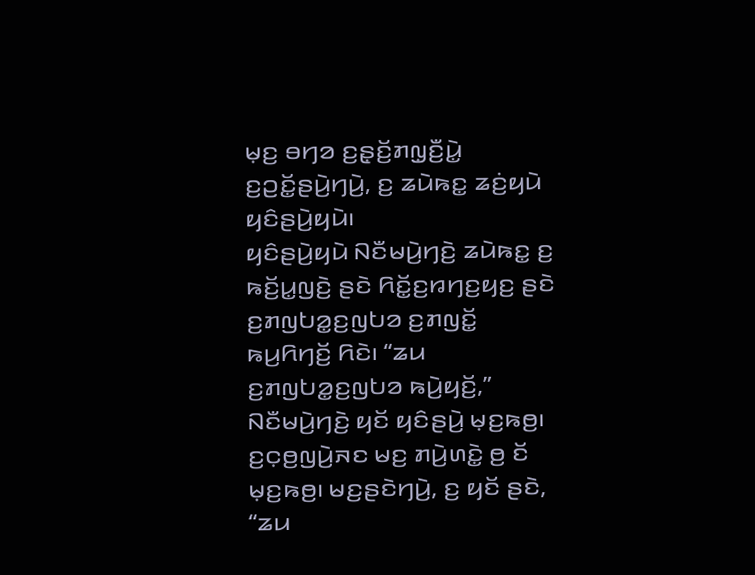ꤗ꤫ꤢ꤬ ꤋꤚꤤ ꤢ꤬ꤔ꤫ꤢꤩ꤬ꤊꤜ꤫ꤢꤪ꤬ꤣꤧ꤭ ꤢ꤬ꤑꤢꤩ꤭ꤔꤣꤧ꤬ꤚꤣꤧ꤬, ꤢ꤬ ꤘꤣꤧꤒꤢ꤭ ꤘꤢꤦ꤬ꤟꤣꤧ ꤟꤢꤨꤔꤣꤧ꤬ꤟꤣꤧ꤯
ꤟꤢꤨꤔꤣꤧ꤬ꤟꤣꤧ ꤡꤢꤪꤗꤣꤧ꤬ꤚꤢꤧ꤬ ꤘꤣꤧꤒꤢ꤭ ꤢ꤬ ꤒꤢꤩ꤬ꤣ꤭ꤜꤢꤧ꤬ ꤔꤢꤧ ꤖꤢꤩ꤭ꤢ꤬ꤙꤚꤢ꤬ꤟꤢ꤬ ꤔꤢꤧ ꤢ꤬ꤊꤜꤝꤤ꤭ꤢ꤬ꤜꤝꤤ ꤢ꤬ꤊꤜꤢꤩ꤭ ꤒꤣ꤬ꤖꤚꤢꤩ꤬ ꤖꤢꤧ꤯ “ꤘꤣ ꤢ꤬ꤊꤜꤝꤤ꤭ꤢ꤬ꤜꤝꤤ ꤒꤣꤧ꤬ꤟꤢꤩ꤬,” ꤡꤢꤪꤗꤣꤧ꤬ꤚꤢꤧ꤬ ꤟꤢꤩ ꤟꤢꤨꤔꤣꤧ꤬ ꤗ꤫ꤢ꤬ꤒꤥ꤬꤯ ꤢ꤬ꤍ꤫ꤥ꤬ꤜꤣꤧ꤬ꤏꤢ ꤗꤢ꤬ ꤊꤣꤧ꤬ꤛꤢꤧ꤭ ꤥ꤬ ꤢꤩ ꤗ꤫ꤢ꤬ꤒꤥ꤬꤯ ꤗꤢ꤬ꤔꤢꤧꤚꤣꤧ꤬, ꤢ꤬ ꤟꤢꤩ ꤔꤢꤧ, “ꤘꤣ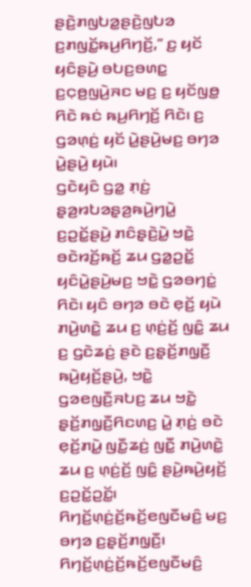ꤔꤢꤧ꤬ꤊꤜꤝꤤ꤭ꤔꤢꤧ꤬ꤜꤝꤤ ꤢ꤬ꤊꤜꤢꤩ꤭ꤒꤣ꤬ꤖꤚꤢꤩ꤬,” ꤢ꤬ ꤟꤢꤩ ꤟꤢꤨꤔꤣꤧ꤬ ꤋꤝꤢ꤬ꤋꤛꤢ꤭ ꤢ꤬ꤍ꤫ꤥ꤬ꤜꤣꤧ꤬ꤏꤢ ꤗꤢ꤬ ꤢ꤬ ꤟꤢꤩꤜꤥ꤭ ꤖꤢꤧ ꤒꤢꤦ ꤒꤣ꤬ꤖꤚꤢꤩ꤬ ꤖꤢꤧ꤯ ꤢ꤬ ꤞꤤꤛ꤫ꤢꤦ꤬ ꤟꤢꤩ ꤣꤧ꤭ꤔꤣꤧ꤬ꤗꤢ꤬ ꤋꤚꤤ ꤣꤧ꤭ꤔꤣꤧ꤬ ꤟꤣꤧ꤯
ꤞꤢꤧꤟꤢꤨ ꤞꤤ꤭ ꤊ꤫ꤢꤦ꤬ ꤔ꤫ꤤ꤬ꤙꤝꤤꤔ꤫ꤤ꤬ꤒꤣꤧ꤬ꤚꤣꤧ꤭ ꤢ꤬ꤑꤢꤩ꤭ꤔꤣꤧ꤬ ꤊꤢꤨꤔ꤫ꤢꤧ꤬ꤣꤧ꤭ ꤠꤢꤧ꤭ ꤋꤢꤧꤙꤢꤩ꤬ꤒꤢꤩ꤬ ꤘꤣ ꤞꤤ꤭ꤑꤢꤩ꤭ ꤟꤢꤨꤣꤧ꤭ꤔꤣꤧ꤬ꤗꤢ꤬ ꤠꤢꤧ꤭ ꤞꤤꤋꤚꤢꤦ꤭ ꤖꤢꤧ꤯ ꤟꤢꤨ ꤋꤚꤤ ꤋꤢꤧ ꤕ꤫ꤢꤩ꤬ ꤟꤣꤧ ꤊꤣꤧ꤬ꤛꤢꤧ꤭ ꤘꤣ ꤢ꤬ ꤛ꤫ꤢꤦ꤬ꤢꤩ꤬ ꤜꤢꤨ꤭ ꤘꤣ ꤢ꤬ ꤞꤢꤧꤘꤢꤦ꤬ ꤔꤢꤧ ꤢ꤬ꤔ꤫ꤢꤩ꤬ꤊꤜ꤫ꤢꤪ꤬ ꤒꤣꤧ꤬ꤟꤢꤩ꤬ꤔꤣꤧ꤬, ꤠꤢꤧ꤭ ꤞꤤꤕꤜꤢꤪ꤬ꤏꤝꤢ꤬ ꤘꤣ ꤠꤢꤧ꤭ ꤔ꤫ꤢꤩ꤬ꤊꤜ꤫ꤢꤪ꤬ꤖꤢꤛꤢ꤬ ꤣꤧ꤭ ꤊ꤫ꤢꤦ꤬ ꤋꤢꤧ ꤕ꤫ꤢꤩ꤬ꤊꤣꤧ꤭ ꤜꤢꤪ꤭ꤘꤢꤦ꤬ ꤜꤢꤪ꤭ ꤊꤣꤧ꤬ꤛꤢꤧ꤭ ꤘꤣ ꤢ꤬ ꤛ꤫ꤢꤦ꤬ꤢꤩ꤬ ꤜꤢꤨ꤭ ꤔꤣꤧ꤬ꤒꤣꤧ꤬ꤟꤢꤩ꤬ ꤢ꤬ꤑꤢꤩ꤭ꤑꤢꤩ꤭꤯
ꤖꤚꤢꤩ꤬ꤛ꤫ꤢꤦ꤬ꤢꤩ꤬ꤒꤢꤩ꤬ꤕꤜꤢꤪꤗꤢꤨ꤬ ꤗꤢ꤬ ꤋꤚꤤ ꤢ꤬ꤔ꤫ꤢꤩ꤬ꤊꤜ꤫ꤢꤪ꤬꤯ ꤖꤚꤢꤩ꤬ꤛ꤫ꤢꤦ꤬ꤢꤩ꤬ꤒꤢꤩ꤬ꤕꤜꤢꤪꤗꤢꤨ꤬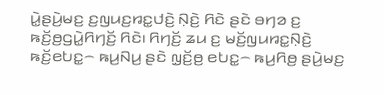ꤣꤧ꤭ꤔꤣꤧ꤬ꤗꤢ꤬ ꤢ꤬ꤜꤣꤢ꤬ꤙꤢ꤭ꤓꤢꤧ꤬ ꤡ꤫ꤢꤧ꤬ ꤖꤢꤧ ꤔꤢꤧ ꤋꤚꤤ ꤢ꤬ ꤒꤢꤩ꤬ꤥ꤬ꤞꤣꤧ꤭ꤖꤚꤢꤩ꤬ ꤖꤢꤧ꤯ ꤖꤚꤢꤩ꤬ ꤘꤣ ꤢ꤬ ꤗꤢꤩ꤬ꤜꤣꤙꤢ꤭ꤡ꤫ꤢꤧ꤬ ꤒꤢꤩ꤬ꤕꤝꤢ꤭꤮ ꤒꤣ꤬ꤡꤣ꤬ ꤔꤢꤧ ꤜ꤫ꤢꤩ꤬ꤥ꤬ ꤕꤝꤢ꤭꤮ ꤒꤣ꤬ꤖꤥ꤬ ꤔꤣꤧ꤬ꤗꤢ꤬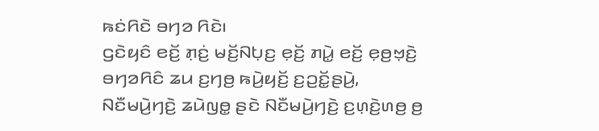ꤒꤢꤦꤖꤢꤧ ꤋꤚꤤ ꤖꤢꤧ꤯
ꤞꤢꤧꤟꤢꤨ ꤕꤢꤩ꤬ ꤊ꤫ꤢꤦ꤬ ꤗꤢꤩ꤬ꤡꤝ꤫ꤢ꤬ ꤕ꤫ꤢꤩ꤬ ꤊꤣꤧ꤭ ꤕꤢꤩ꤬ ꤕ꤫ꤥ꤬ꤠ꤫ꤢꤧ꤬ ꤋꤚꤤꤖꤢꤨ ꤘꤣ ꤢ꤬ꤚꤥ꤬ ꤒꤣꤧ꤬ꤟꤢꤩ꤬ ꤢ꤬ꤑꤢꤩ꤭ꤔꤣꤧ꤬, ꤡꤢꤪꤗꤣꤧ꤬ꤚꤢꤧ꤬ ꤘꤣꤧꤜꤥ꤭ ꤔꤢꤧ ꤡꤢꤪꤗꤣꤧ꤬ꤚꤢꤧ꤬ ꤢ꤬ꤛ꤫ꤢꤧ꤬ꤛꤥ꤬ ꤥ꤬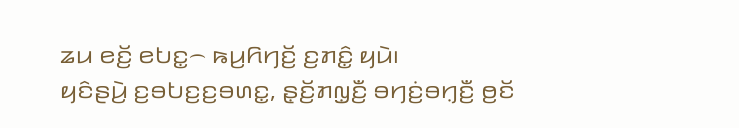ꤘꤣ ꤕꤢꤩ꤬ ꤕꤝꤢ꤭꤮ ꤒꤣ꤬ꤖꤚꤢꤩ꤬ ꤢ꤬ꤊꤢꤨ꤭ ꤟꤣꤧ꤯
ꤟꤢꤨꤔꤣꤧ꤬ ꤢ꤬ꤋꤝꤢ꤬ꤢ꤬ꤋꤛꤢ꤭, ꤔ꤫ꤢꤩ꤬ꤊꤜ꤫ꤢꤪ꤬ ꤋꤚꤢꤦ꤬ꤋꤚ꤫ꤢꤪ꤬ ꤥ꤬ꤢꤩ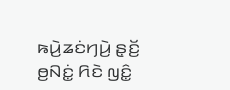ꤒꤣꤧ꤬ꤘꤢꤦꤚꤣꤧ꤬ ꤔ꤫ꤢꤩ꤬ ꤥ꤬ꤡꤢꤦ꤭ ꤖꤢꤧ ꤜꤢꤨ꤭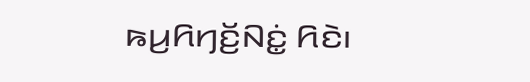ꤒꤣ꤬ꤖꤚꤢꤩ꤬ꤡꤢꤦ꤭ ꤖꤢꤧ꤯